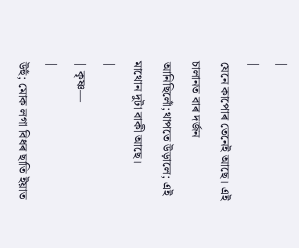|
|
যেনে কাপোৰ তেনেই আছে। এই চালানত বাৰ দৰ্জন আনিছিলোঁ;থাপতে উড়ালে; এই মাথোন দুটা বাকী আছে।
|
| কৃষ্ণ—
|
উহুঁ; মোক লগা বিধৰ ছাতি ইয়াত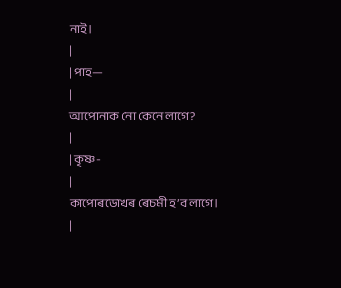নাই।
|
| পাহ—
|
আপোনাক নো কেনে লাগে?
|
| কৃষ্ণ-
|
কাপোৰডোখৰ ৰেচমী হ’ব লাগে।
|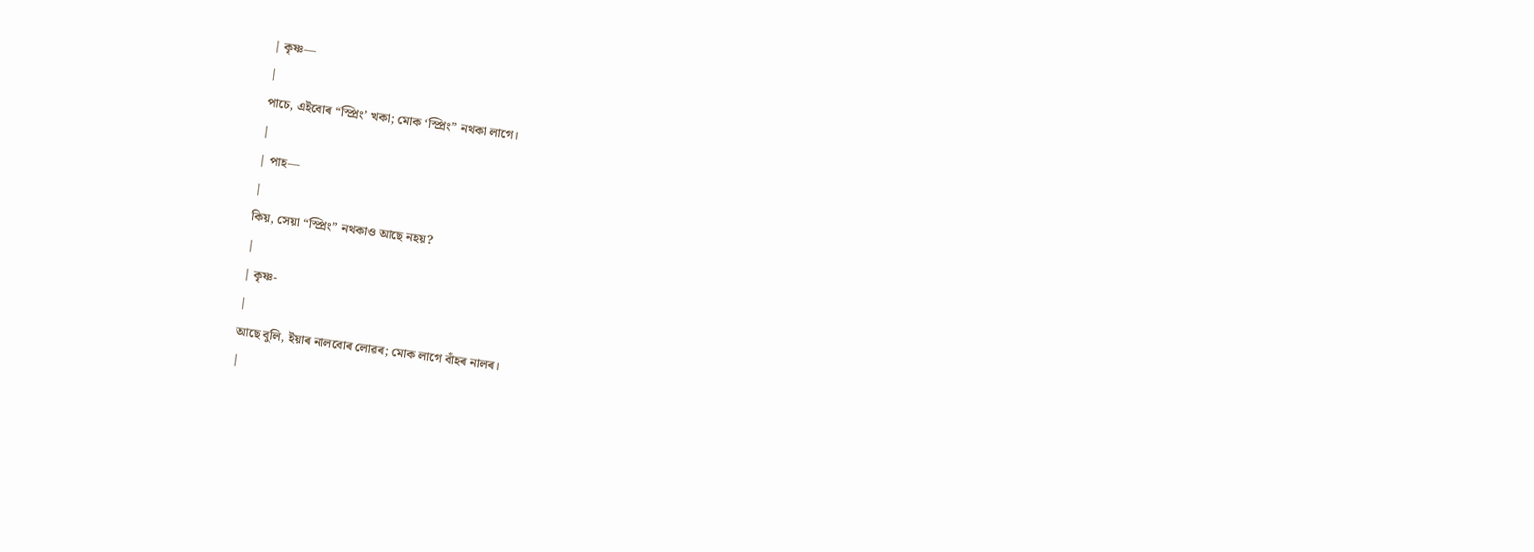| কৃষ্ণ—
|
পাচে, এইবোৰ “স্প্ৰিং’ খকা; মোক ‘স্প্ৰিং” নথকা লাগে।
|
| পাহ—
|
কিয়, সেয়া “স্প্ৰিং” নথকাও আছে নহয়?
|
| কৃষ্ণ-
|
আছে বুলি, ইয়াৰ নালবোৰ লোৱৰ; মোক লাগে বাঁহৰ নালৰ।
|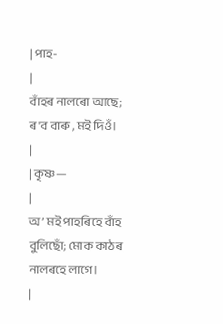| পাহ-
|
বাঁহৰ নালৰো আছে; ৰ'ব বাৰু , মই দিওঁ।
|
| কৃষ্ণ—
|
অ’ মই পাহৰিহে বাঁহ বুলিছোঁ; মোক কাঠৰ নালৰহে লাগে।
|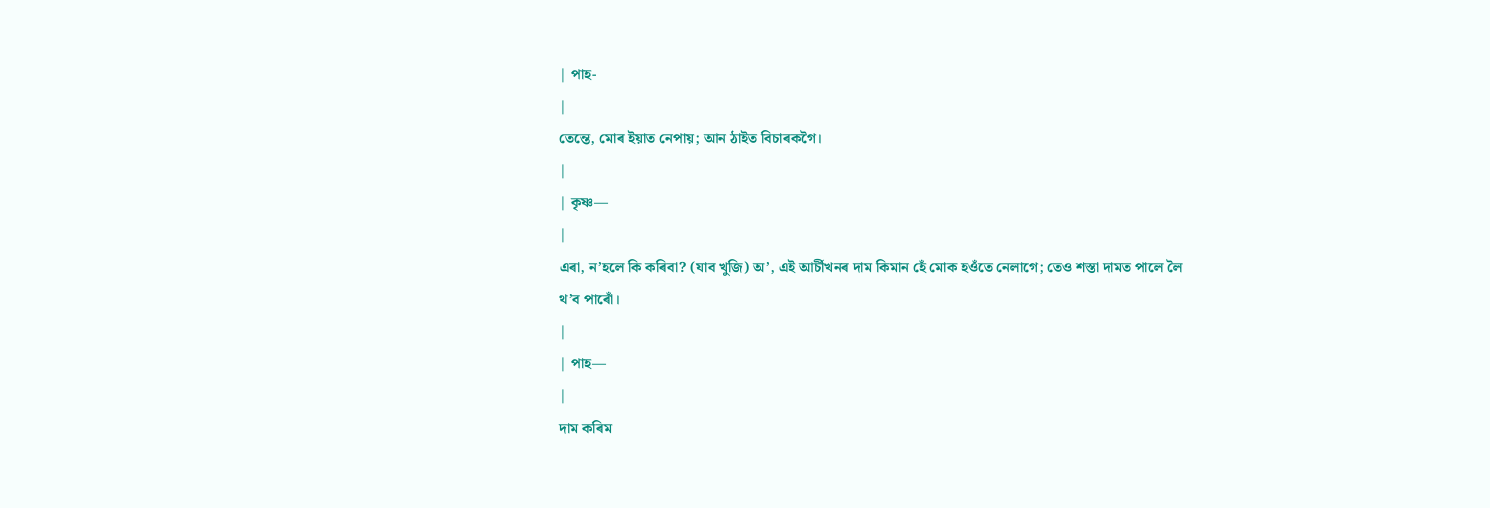| পাহ-
|
তেন্তে, মোৰ ইয়াত নেপায়; আন ঠাইত বিচাৰকগৈ।
|
| কৃষ্ণ—
|
এৰা, ন’হলে কি কৰিবা? (যাব খুজি) অ’, এই আৰ্চীখনৰ দাম কিমান হেঁ মোক হওঁতে নেলাগে; তেও শস্তা দামত পালে লৈ থ’ব পাৰোঁ।
|
| পাহ—
|
দাম কৰিম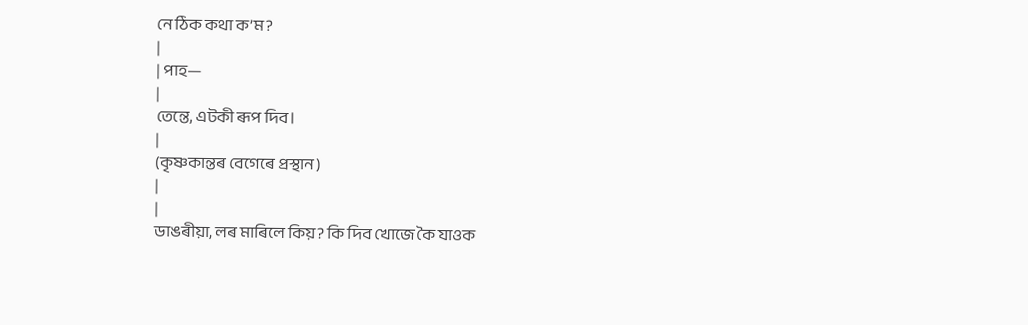নে ঠিক কথা ক’ম?
|
| পাহ—
|
তেন্তে, এটকী ৰূপ দিব।
|
(কৃষ্ণকান্তৰ বেগেৰে প্ৰস্থান)
|
|
ডাঙৰীয়া, লৰ মাৰিলে কিয়? কি দিব খোজে কৈ যাওক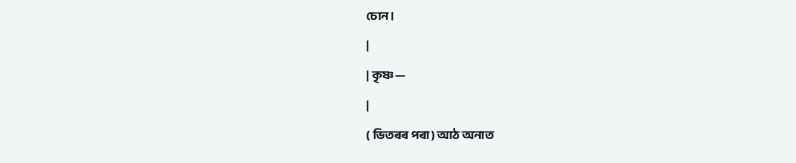চোন।
|
| কৃষ্ণ—
|
( ভিতৰৰ পৰা) আঠ অনাত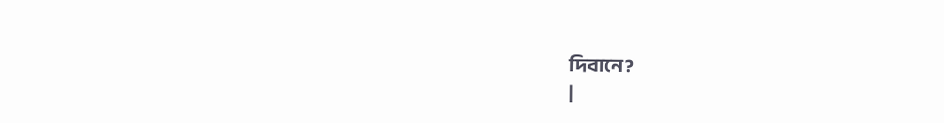দিবানে?
|